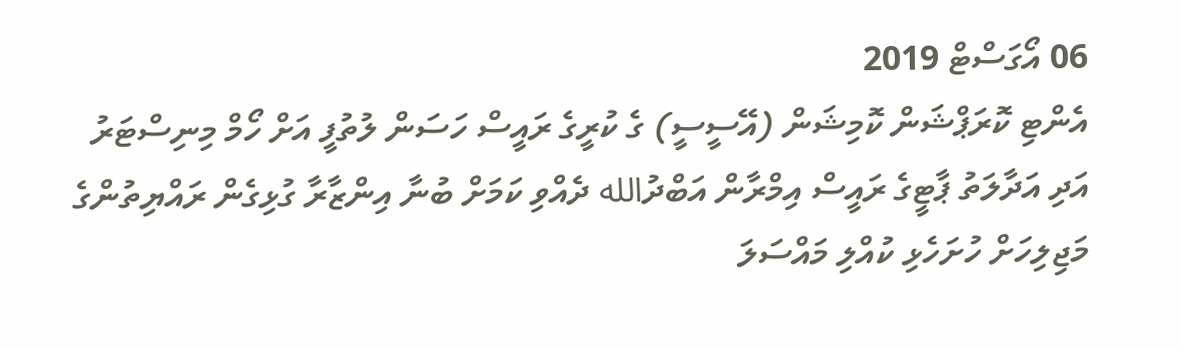06 އޯގަސްޓް 2019
އެންޓި ކޮރަޕްޝަން ކޮމިޝަން (އޭސީސީ) ގެ ކުރީގެ ރައީސް ހަސަން ލުތުފީ އަށް ހޯމް މިނިސްޓަރު އަދި އަދާލަތު ޕާޓީގެ ރައީސް އިމްރާން އަބްދުالله ދެއްވި ކަމަށް ބުނާ އިންޒާރާ ގުޅިގެން ރައްޔިތުންގެ މަޖިލިހަށް ހުށަހެޅި ކުއްލި މައްސަލަ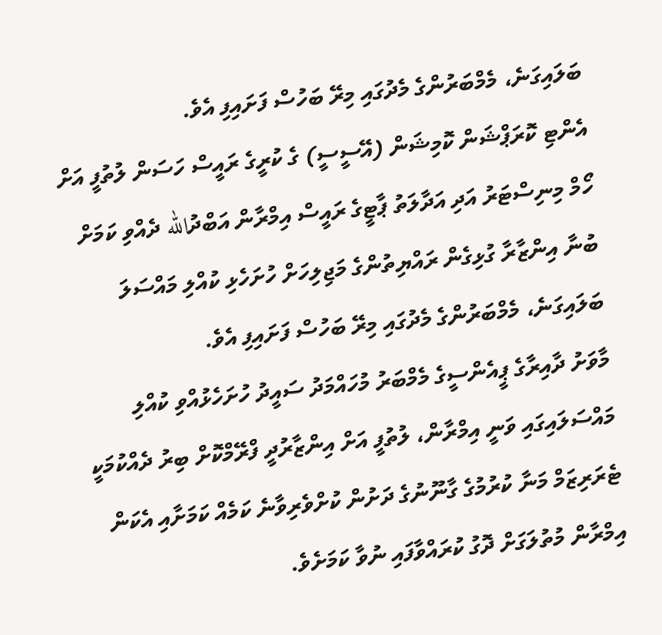ބަލައިގަނެ، މެމްބަރުންގެ މެދުގައި މިރޭ ބަހުސް ފަށައިފި އެވެ.
އެންޓި ކޮރަޕްޝަން ކޮމިޝަން (އޭސީސީ) ގެ ކުރީގެ ރައީސް ހަސަން ލުތުފީ އަށް ހޯމް މިނިސްޓަރު އަދި އަދާލަތު ޕާޓީގެ ރައީސް އިމްރާން އަބްދުالله ދެއްވި ކަމަށް ބުނާ އިންޒާރާ ގުޅިގެން ރައްޔިތުންގެ މަޖިލިހަށް ހުށަހެޅި ކުއްލި މައްސަލަ ބަލައިގަނެ، މެމްބަރުންގެ މެދުގައި މިރޭ ބަހުސް ފަށައިފި އެވެ.
މާވަށު ދާއިރާގެ ޕީއެންސީގެ މެމްބަރު މުހައްމަދު ސައީދު ހުށަހެޅުއްވި ކުއްލި މައްސަލައިގައި ވަނީ އިމްރާން، ލުތުފީ އަށް އިންޒާރުދީ ފްރޭމްކޮށް ބިރު ދެއްކުމަކީ ޓެރަރިޒަމް މަނާ ކުރުމުގެ ގާނޫނުގެ ދަށުން ކުށްވެރިވާނެ ކަމެއް ކަމަށާއި އެކަން އިމްރާން މުތުލަގަށް ދޮގު ކުރައްވާފައި ނުވާ ކަމަށެވެ.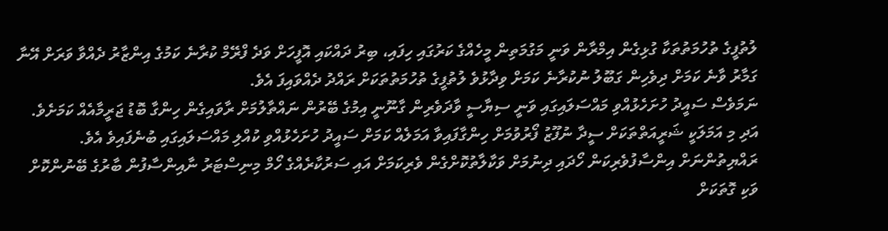ލުތުފީގެ ތުހުމަތުތަކާ ގުޅިގެން އިމްރާން ވަނީ މަގުމަތިން މީހެއްގެ ކަރުގައި ހިފައި، ބިރު ދައްކައި އޮފީހަށް ވަދެ ފްރޭމް ކުރާނެ ކަމުގެ އިންޒާރު ދެއްވާ ވަރަށް އޭނާ ގަމާރު ވާނެ ކަމަށް ދިވެހިން ގަބޫލު ނުކުރާނެ ކަމަށް ވިދާޅުވެ ލުތުފީގެ ތުހުމަތުތަކަށް ރައްދު ދެއްވައިފަ އެވެ.
ނަމަވެސް ސައީދު ހުށަހެޅުއްވި މައްސަލައިގައި ވަނީ ސިޔާސީ ވާދަވެރިން ގާނޫނީ އިމުގެ ބޭރުން ނައްތާލުމަށް ރާވައިގެން ހިންގާ ބޮޑު ޖަރީމާއެއް ކަމަށެވެ. އަދި މި އަމަލަކީ ޝަރީއަތްތަކަށް ސީދާ ނުފޫޒު ފޯރުވުމަށް ހިންގާފައިވާ އަމަލެއް ކަމަށް ސައީދު ހުށަހެޅުއްވި ކުއްލި މައްސަލައިގައި ބުނެފައިވެ އެވެ.
ރައްޔިތުންނަށް އިންސާފުވެރިކަން ހޯދައި ދިނުމަށް ވަކާލާތުކޮށްގެން ވެރިކަމަށް އައި ސަރުކާރެއްގެ ހޯމް މިނިސްޓަރު ނާއިންސާފުން ބާރުގެ ބޭނުންކޮށް ވަކި ގޮތަކަށް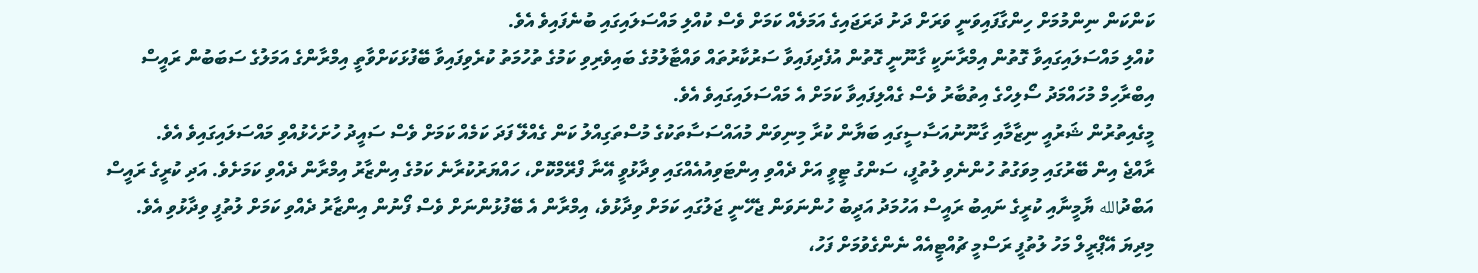ކަންކަން ނިންމުމަށް ހިންގާފައިވަނީ ވަރަށް ދަށު ދަރަޖައިގެ އަމަލެއް ކަމަށް ވެސް ކުއްލި މައްސަލައިގައި ބުނެފައިވެ އެވެ.
ކުއްލި މައްސަލައިގައިވާ ގޮތުން އިމްރާނަކީ ގާނޫނީ ގޮތުން އުފެދިފައިވާ ސަރުކާރުތައް ވައްޓާލުމުގެ ބައިވެރިވި ކަމުގެ ތުހުމަތު ކުރެވިފައިވާ ބޭފުޅަކަށްވާތީ އިމްރާންގެ އަމަލުގެ ސަބަބުން ރައީސް އިބްރާހިމް މުހައްމަދު ސޯލިހްގެ އިތުބާރު ވެސް ގެއްލިފައިވާ ކަމަށް އެ މައްސަލައިގައިވެ އެވެ.
މީގެއިތުރުން ޝަރުއީ ނިޒާމާއި ގާނޫނުއަސާސީގައި ބަޔާން ކުރާ މިނިވަން މުއައްސަސާތަކުގެ މުސްތަގިއްލު ކަން ގެއްލޭ ފަދަ ކަމެއް ކަމަށް ވެސް ސައީދު ހުށަހެޅުއްވި މައްސަލައިގައިވެ އެވެ.
ރާއްޖެ އިން ބޭރުގައި މިވަގުތު ހުންނެވި ލުތުފީ، ސަންގު ޓީވީ އަށް ދެއްވި އިންޓަވިއުއެއްގައި ވިދާޅުވީ އޭނާ ފްރޭމްކޮށް، ހައްޔަރުކުރާނެ ކަމުގެ އިންޒާރު އިމްރާން ދެއްވި ކަމަށެވެ. އަދި ކުރީގެ ރައީސް އަބްދުالله ޔާމީނާއި ކުރީގެ ނައިބު ރައީސް އަހުމަދު އަދީބު ހުންނަވަން ޖެހޭނީ ޖަލުގައި ކަމަށް ވިދާޅުވެ، އިމްރާން އެ ބޭފުޅުންނަށް ވެސް ފޯނުން އިންޒާރު ދެއްވި ކަމަށް ލުތުފީ ވިދާޅުވި އެވެ.
މިދިޔަ އޭޕްރީލް މަހު ލުތުފީ ރަސްމީ ޗުއްޓީއެއް ނެންގެވުމަށް ފަހު،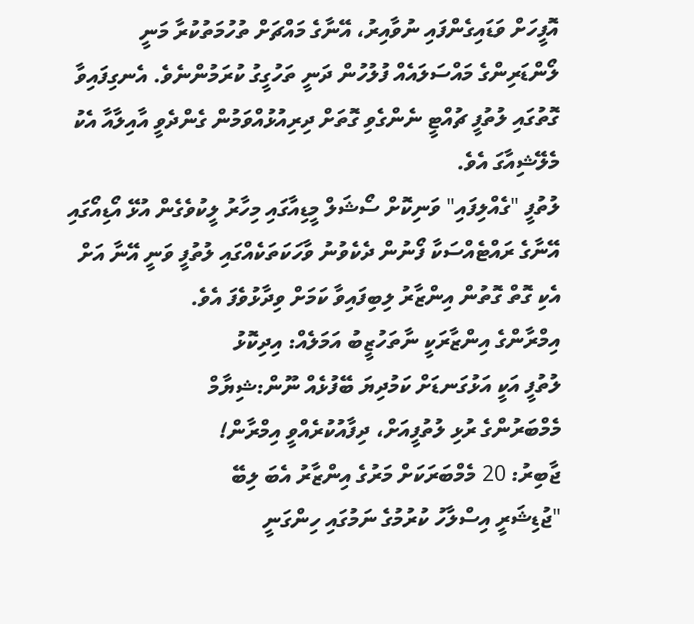އޮފީހަށް ވަޑައިގެންފައި ނުވާއިރު، އޭނާގެ މައްޗަށް ތުހުމަތުކުރާ މަނީ ލޯންޑަރިންގެ މައްސަލައެއް ފުލުހުން ދަނީ ތަހުގީގު ކުރަމުންނެވެ. އެނގިފައިވާ ގޮތުގައި ލުތުފީ ޗުއްޓީ ނެންގެވި ގޮތަށް ދިރިއުޅުއްވަމުން ގެންދެވީ އާއިލާއާ އެކު މެލޭޝިއާގަ އެވެ.
ލުތުފީ "ގެއްލިފައި" ވަނިކޮށް ސޯޝަލް މީޑިއާގައި މިހާރު ލީކުވެގެން އުޅޭ އޯޑިއޯގައި އޭނާގެ ރައްޓެއްސަކާ ފޯނުން ދެކެވުނު ވާހަކަތަކެއްގައި ލުތުފީ ވަނީ އޭނާ އަށް އެކި ގޮތް ގޮތުން އިންޒާރު ލިބިފައިވާ ކަމަށް ވިދާޅުވެފަ އެވެ.
އިމްރާންގެ އިންޒާރަކީ ނާތަހުޒީބު އަމަލެއް: އިދިކޮޅު
ލުތުފީ އަކީ އަޅުގަނޑަށް ކަމުދިޔަ ބޭފުޅެއް ނޫން:ޝިޔާމް
މެމްބަރުންގެ ރުޅި ލުތުފީއަށް، ދިފާއުކުރެއްވީ އިމްރާން!
ޖާބިރު: 20 މެމްބަރަކަށް މަރުގެ އިންޒާރު އެބަ ލިބޭ
"ޖުޑިޝަރީ އިސްލާހު ކުރުމުގެ ނަމުގައި ހިންގަނީ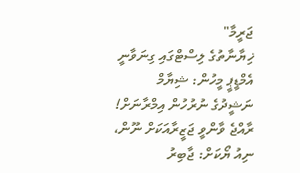ޖަރީމާ"
ޚިޔާނާތުގެ ލިސްޓްގައި ގިނަވާނީ އެމްޑީޕީ މީހުން: ޝިޔާމް
ނަޝީދުގެ ނުރުހުން އިމްރާނަށް!
ރާއްޖެ ވާންވީ ޖަޒީރާއަކަށް ނޫން، ނިއު ޔޯކަށް: ޖާބިރު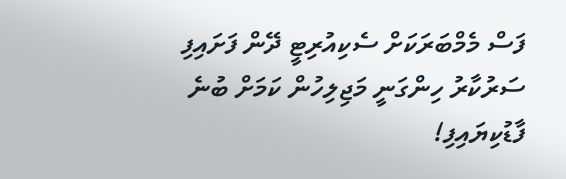ފަސް މެމްބަރަކަށް ސެކިއުރިޓީ ދޭން ފަށައިފި
ސަރުކާރު ހިންގަނީ މަޖިލިހުން ކަމަށް ބުނެ ފާޑުކިޔައިފި!